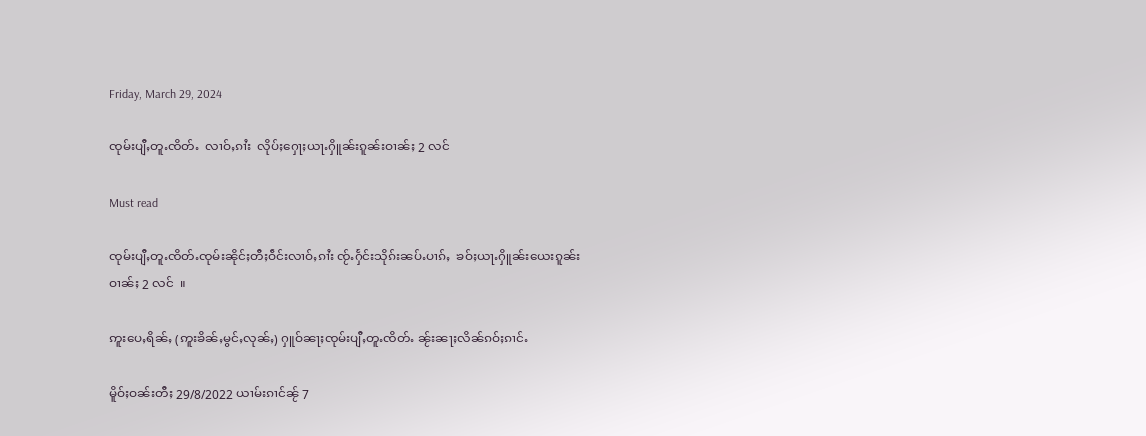Friday, March 29, 2024

ၸုမ်းပျီႇတူႉၸိတ်ႉ  လၢဝ်ႇၵၢႆး  လိုပ်ႈႁေႃႈယႃႉႁိူၼ်းၵူၼ်းဝၢၼ်ႈ 2 လင်

Must read

ၸုမ်းပျီႇတူႉၸိတ်ႉၸုမ်းၼိုင်ႈတီႈဝဵင်းလၢဝ်ႇၵၢႆး ၸႂ်ႉႁႅင်းသိုၵ်းၼပ်ႉပၢၵ်ႇ  ၶဝ်ႈယႃႉႁိူၼ်းယေးၵူၼ်း ဝၢၼ်ႈ 2 လင်  ။

ဢူးပေႇရိၼ်ႇ (ဢူးၶိၼ်ႇမွင်ႇလုၼ်ႇ) ႁူဝ်ၼႃႈၸုမ်းပျီႇတူႉၸိတ်ႉ ၼႂ်းၼႃႈလိၼ်ၵဝ်ႈၵၢင်ႉ

မိူဝ်ႈဝၼ်းတီႈ 29/8/2022 ယၢမ်းၵၢင်ၼႂ် 7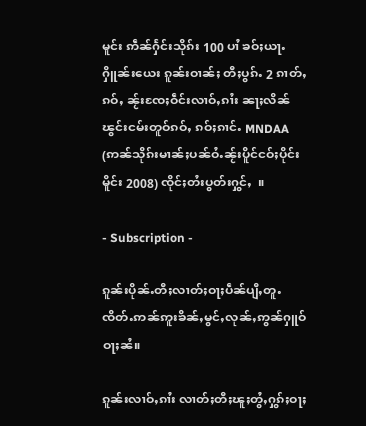မူင်း ဢဵၼ်ႁႅင်းသိုၵ်း 100 ပၢႆ ၶဝ်ႈယႃႉႁိူၼ်းယေး ၵူၼ်းဝၢၼ်ႈ တီႈပွၵ်ႉ 2 ၵၢတ်ႇၵဝ်ႇ ၼႂ်းၸႄႈဝဵင်းလၢဝ်ႇၵၢႆး ၼႃႈလိၼ်ၽွင်းငမ်းတူဝ်ၵဝ်ႇ ၵဝ်ႈၵၢင်ႉ MNDAA (ဢၼ်သိုၵ်းမၢၼ်ႈပၼ်ဝႆႉၼႂ်းပိူင်ငဝ်ႈပိုင်းမိူင်း 2008) ၸိုင်ႈတႆးပွတ်းႁွင်ႇ  ။

- Subscription -

ၵူၼ်းပိုၼ်ႉတီႈလၢတ်ႈဝႃႈပဵၼ်ပျီႇတူႉၸိတ်ႉဢၼ်ဢူးၶိၼ်ႇမွင်ႇလုၼ်ႇဢွၼ်ႁူဝ် ဝႃႈၼႆ။

ၵူၼ်းလၢဝ်ႇၵၢႆး လၢတ်ႈတီႈၽူႈတွႆႇႁွၵ်ႈဝႃႈ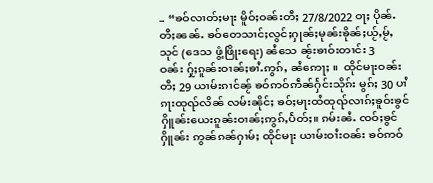– “ၶဝ်လၢတ်ႈမႃး မိူဝ်ႈဝၼ်းတီႈ 27/8/2022 ဝႃႈ ပိုၼ်ႉတီႈၼၼ်ႉ ၶဝ်တေသၢင်ႈလွင်ႈႁုၼ်ႈမုၼ်းၶိုၼ်ႈယႂ်ႇမႂ်ႇသုင် (ဒေသ ဖွံ့ဖြိုးရေး) ၼႆသေ ၼႂ်းၶၢဝ်းတၢင်း 3 ဝၼ်း ႁႂ်ႈၵူၼ်းဝၢၼ်ႈၶၢႆႉဢွၵ်ႇ ၼႆဢေႃႈ ။  ထိုင်မႃးဝၼ်းတီႈ 29 ယၢမ်းၵၢင်ၼႂ် ၶဝ်ဢဝ်ဢဵၼ်ႁႅင်းသိုၵ်း မွၵ်ႈ 30 ပၢႆ  ၵႃးထုၺ်လိၼ် လမ်းၼိုင်ႈ ၶဝ်ႈမႃးထႆထုၺ်လၢၵ်ႈၶူဝ်းၶွင် ႁိူၼ်းယေးၵူၼ်းဝၢၼ်ႈဢွၵ်ႇပႅတ်ႈ။ ၵမ်းၼႆႉ ၸဝ်ႈၶွင်ႁိူၼ်း ဢွၼ်ၵၼ်ႁၢမ်ႈ ထိုင်မႃး ယၢမ်းဝၢႆးဝၼ်း ၶဝ်ဢဝ်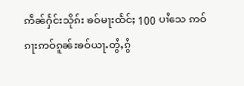ဢဵၼ်ႁႅင်းသိုၵ်း ၶဝ်မႃးထႅင်ႈ 100 ပၢႆသေ ဢဝ်ၵႃးဢဝ်ၵူၼ်းၶဝ်ယႃႉတွႆႇၵွႆ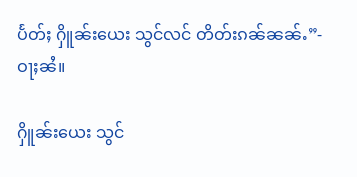ပႅတ်ႈ ႁိူၼ်းယေး သွင်လင် တိတ်းၵၼ်ၼၼ်ႉ”- ဝႃႈၼႆ။

ႁိူၼ်းယေး သွင်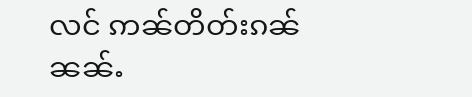လင် ဢၼ်တိတ်းၵၼ်ၼၼ်ႉ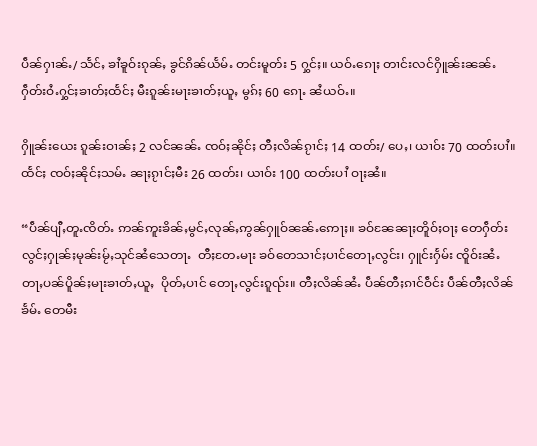ပဵၼ်ႁၢၼ်ႉ/ သႅင်ႇ ၶၢႆၶူဝ်းၵုၼ်ႇ ၶွင်ၵိၼ်ယႅမ်ႉ တင်းမူတ်း 5 ႁွင်ႈ။ ယဝ်ႉၵေႃႈ တၢင်းလင်ႁိူၼ်းၼၼ်ႉ ႁဵတ်းဝႆႉႁွင်ႈၶၢတ်ႈထႅင်ႈ မီးၵူၼ်းမႃးၶၢတ်ႈယူႇ မွၵ်ႈ 60 ၵေႃႉ ၼႆယဝ်ႉ။

ႁိူၼ်းယေး ၵူၼ်းဝၢၼ်ႈ 2 လင်ၼၼ်ႉ ၸဝ်ႈၼိုင်ႈ တီႈလိၼ်ၵႂၢင်ႈ 14 ထတ်း/ ပေႇ၊ ယၢဝ်း 70 ထတ်းပၢႆ။ ထႅင်ႈ ၸဝ်ႈၼိုင်ႈသမ်ႉ ၼႃႈၵႂၢင်ႈမီး 26 ထတ်း၊ ယၢဝ်း 100 ထတ်းပၢႆ ဝႃႈၼႆ။

“ပဵၼ်ပျီႇတူႉၸိတ်ႉ ဢၼ်ဢူးၶိၼ်ႇမွင်ႇလုၼ်ႇဢွၼ်ႁူဝ်ၼၼ်ႉဢေႃႈ။ ၶဝ်ၼႄၼႃႈတိူဝ်ႈဝႃႈ တေႁဵတ်းလွင်ႈႁုၼ်ႈမုၼ်းမႂ်ႇသုင်ၼႆသေတႃႉ  တီႈတႄႉမႃး ၶဝ်တေသၢင်ႈပၢင်တေႃႇလွင်း၊ ႁူင်းႁႅမ်း ၸိူဝ်းၼႆႉ တႃႇပၼ်ပိူၼ်ႈမႃးၶၢတ်ႇယူႇ  ပိုတ်ႇပၢင် တေႃႇလွင်းၵူၺ်း။ တီႈလိၼ်ၼႆႉ ပဵၼ်တီႈၵၢင်ဝဵင်း ပဵၼ်တီႈလိၼ်ၶႅမ်ႉ တေမီး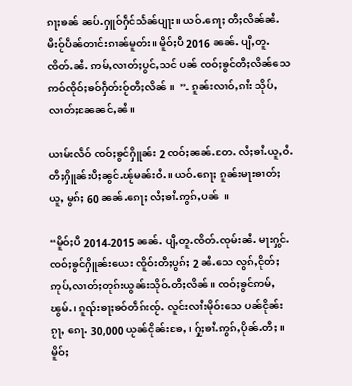ၵႃႈၶၼ် ၼပ်ႉႁူဝ်ႁဵင်သႅၼ်ပျႃး။ ယဝ်ႉၵေႃႈ တီႈလိၼ်ၼႆႉ မီးဝႂ်ပဵၼ်တၢင်းၵၢၼ်မူတ်း။ မိူဝ်ႈပီ 2016 ၼၼ်ႉ ပျီႇတူႉၸိတ်ႉၼႆႉ ဢမ်ႇလၢတ်ႈပွင်ႇသင် ပၼ် ၸဝ်ႈၶွင်တီႈလိၼ်သေ ဢဝ်ၸိုဝ်ႈၶဝ်ႁဵတ်းဝႂ်တီႈလိၼ် ။  ”- ၵူၼ်းလၢဝ်ႇၵၢႆး သိုပ်ႇလၢတ်ႈၼႄၼင်ႇၼႆ။

ယၢမ်းလဵဝ် ၸဝ်ႈၶွင်ႁိူၼ်း 2 ၸဝ်ႈၼၼ်ႉတႄႉ လႆႈၶၢႆႉယူႇဝႆႉ တီႈႁိူၼ်းပီႈၼွင်ႉၽႂ်မၼ်းဝႆႉ။ ယဝ်ႉၵေႃႈ ၵူၼ်းမႃးၶၢတ်ႈယူႇ မွၵ်ႈ 60 ၼၼ်ႉၵေႃႈ လႆႈၶၢႆႉဢွၵ်ႇပၼ်  ။

“မိူဝ်ႈပီ 2014-2015 ၼၼ်ႉ ပျီႇတူႉၸိတ်ႉၸုမ်းၼႆႉ မႃးႁွင်ႉၸဝ်ႈၶွင်ႁိူၼ်းယေး ၸိူဝ်းတီႈပွၵ်ႈ 2 ၼႆႉသေ လွၵ်ႇငိုတ်ႈ ဢုပ်ႇလၢတ်ႈတုၵ်းယွၼ်းသိုဝ်ႉတီႈလိၼ်။ ၸဝ်ႈၶွင်ဢမ်ႇၽွမ်ႉ၊ ၵူၺ်းၶႃႈၶဝ်တဵၵ်းၸႂ်ႉ လူင်းလၢႆးမိုဝ်းသေ ပၼ်ငိုၼ်းၵႂႃႇ ၵေႃႉ 30,000 ယႂၼ်ငိုၼ်းၶႄႇ ၊ ႁႂ်ႈၶၢႆႉဢွၵ်ႇပိုၼ်ႉတီႈ ။ မိူဝ်ႈ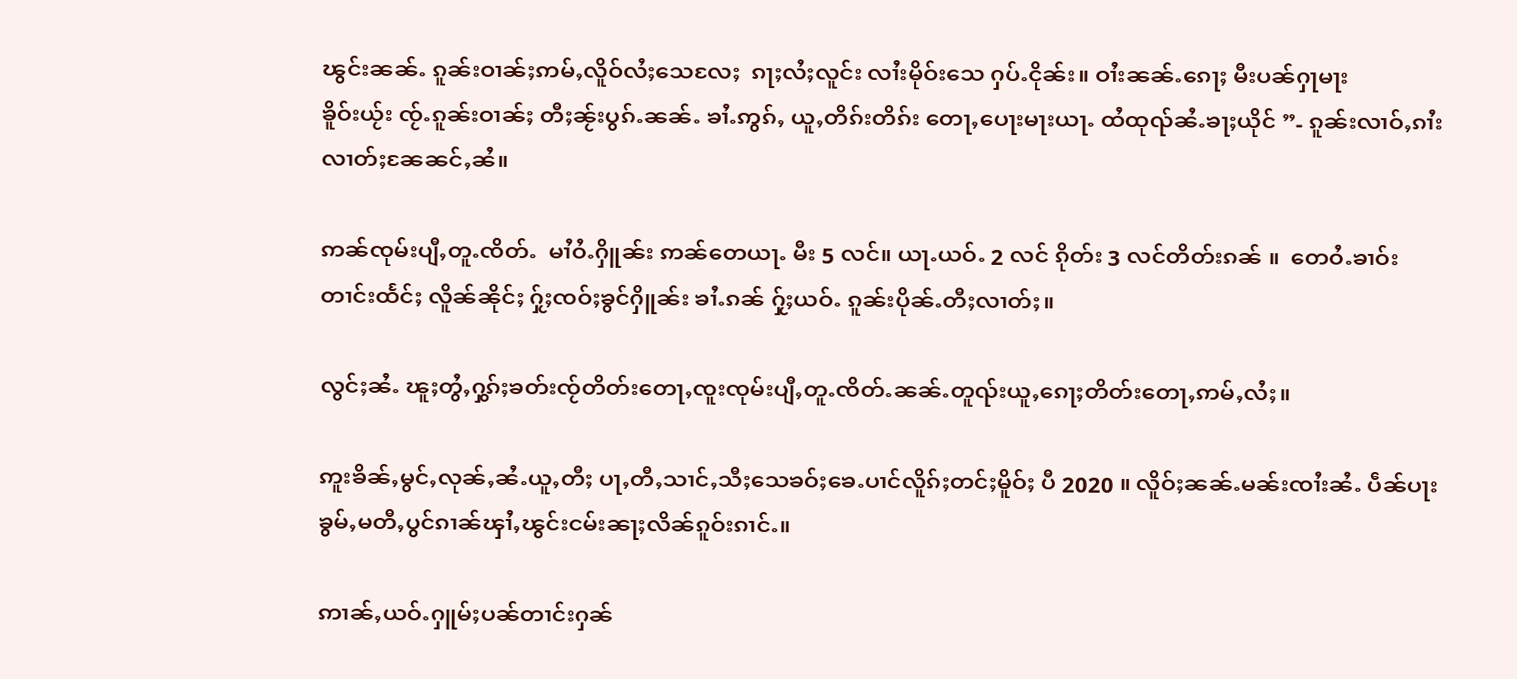ၽွင်းၼၼ်ႉ ၵူၼ်းဝၢၼ်ႈဢမ်ႇလိူဝ်လႆႈသေလႄႈ  ၵႃႈလႆႈလူင်း လၢႆးမိုဝ်းသေ ႁပ်ႉငိုၼ်း။ ဝၢႆးၼၼ်ႉၵေႃႈ မီးပၼ်ႁႃမႃးၶိူဝ်းယႂ်း ၸႂ်ႉၵူၼ်းဝၢၼ်ႈ တီႈၼႂ်းပွၵ်ႉၼၼ်ႉ ၶၢႆႉဢွၵ်ႇ ယူႇတိၵ်းတိၵ်း တေႃႇပေႃးမႃးယႃႉ ထႆထုၺ်ၼႆႉၶႃႈယိုင် ”- ၵူၼ်းလၢဝ်ႇၵၢႆး လၢတ်ႈၼႄၼင်ႇၼႆ။

ဢၼ်ၸုမ်းပျီႇတူႉၸိတ်ႉ  မၢႆဝႆႉႁိူၼ်း ဢၼ်တေယႃႉ မီး 5 လင်။ ယႃႉယဝ်ႉ 2 လင် ၵိုတ်း 3 လင်တိတ်းၵၼ် ။  တေဝႆႉၶၢဝ်းတၢင်းထႅင်ႈ လိူၼ်ၼိုင်ႈ ႁႂ်ႈၸဝ်ႈၶွင်ႁိူၼ်း ၶၢႆႉၵၼ် ႁႂ်ႈယဝ်ႉ ၵူၼ်းပိုၼ်ႉတီႈလၢတ်ႈ။

လွင်ႈၼႆႉ ၽူႈတွႆႇႁွၵ်ႈၶတ်းၸႂ်တိတ်းတေႃႇၸူးၸုမ်းပျီႇတူႉၸိတ်ႉၼၼ်ႉတူၺ်းယူႇၵေႃႈတိတ်းတေႃႇဢမ်ႇလႆႈ။

ဢူးၶိၼ်ႇမွင်ႇလုၼ်ႇၼႆႉယူႇတီႈ ပႃႇတီႇသၢင်ႇသီႈသေၶဝ်ႈၶေႉပၢင်လိူၵ်ႈတင်ႈမိူဝ်ႈ ပီ 2020 ။ လိူဝ်ႈၼၼ်ႉမၼ်းၸၢႆးၼႆႉ ပဵၼ်ပႃးၶွမ်ႇမတီႇပွင်ၵၢၼ်ၾၢႆႇၽွင်းငမ်းၼႃႈလိၼ်ၵူဝ်းၵၢင်ႉ။

ဢၢၼ်ႇယဝ်ႉႁူမ်ႈပၼ်တၢင်းႁၼ်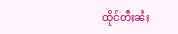ထိုင်တီႈၼႆႈ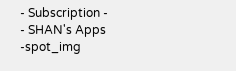- Subscription -
- SHAN's Apps -spot_img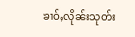ၶၢဝ်ႇလိုၼ်းသုတ်း